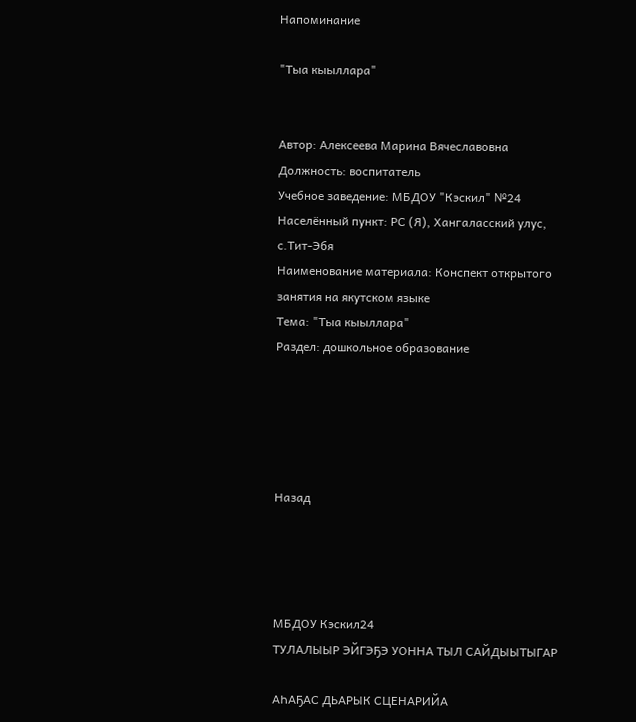Напоминание

"Тыа кыыллара"


Автор: Алексеева Марина Вячеславовна
Должность: воспитатель
Учебное заведение: МБДОУ "Кэскил" №24
Населённый пункт: РС (Я), Хангаласский улус, с.Тит-Эбя
Наименование материала: Конспект открытого занятия на якутском языке
Тема: "Тыа кыыллара"
Раздел: дошкольное образование





Назад




МБДОУ Кэскил24
ТУЛАЛЫЫР ЭЙГЭҔЭ УОННА ТЫЛ САЙДЫЫТЫГАР

АҺАҔАС ДЬАРЫК СЦЕНАРИЙА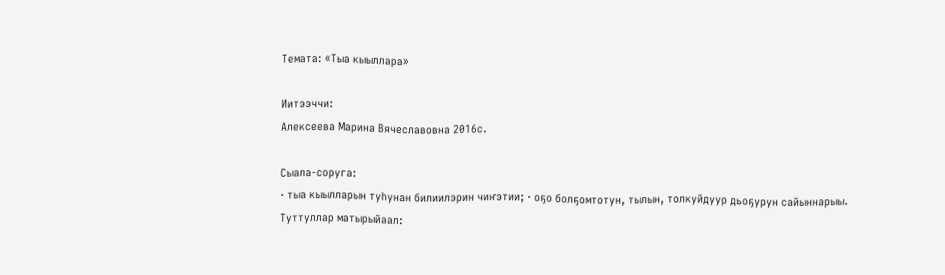Темата: «Тыа кыыллара»

Иитээччи:
Алексеева Марина Вячеславовна 2016с.

Сыала-соруга:
· тыа кыылларын туһунан билиилэрин чиҥэтии; · оҕо болҕомтотун, тылын, толкуйдуур дьоҕурун сайыннарыы.
Туттуллар матырыйаал: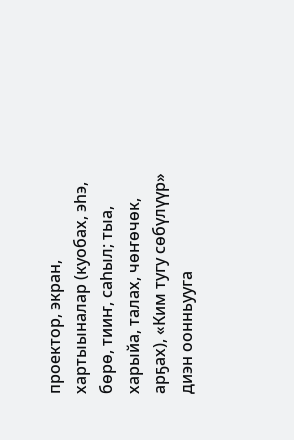проектор, экран, хартыыналар (куобах, эһэ, бөрө, тииҥ, саһыл; тыа, харыйа, талах, чөҥөчөк, арҕах), «Ким тугу сөбүлүүр» диэн оонньууга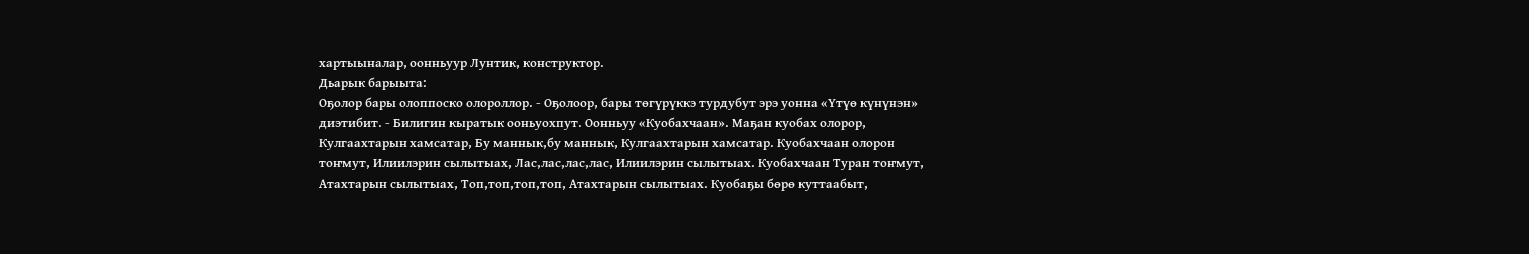хартыыналар, оонньуур Лунтик, конструктор.
Дьарык барыыта:
Оҕолор бары олоппоско олороллор. - Оҕолоор, бары төгүрүккэ турдубут эрэ уонна «Үтүө күнүнэн» диэтибит. - Билигин кыратык ооньуохпут. Оонньуу «Куобахчаан». Маҕан куобах олорор, Кулгаахтарын хамсатар, Бу маннык,бу маннык, Кулгаахтарын хамсатар. Куобахчаан олорон тоҥмут, Илиилэрин сылытыах, Лас,лас,лас,лас, Илиилэрин сылытыах. Куобахчаан Туран тоҥмут, Атахтарын сылытыах, Топ,топ,топ,топ, Атахтарын сылытыах. Куобаҕы бөрө куттаабыт,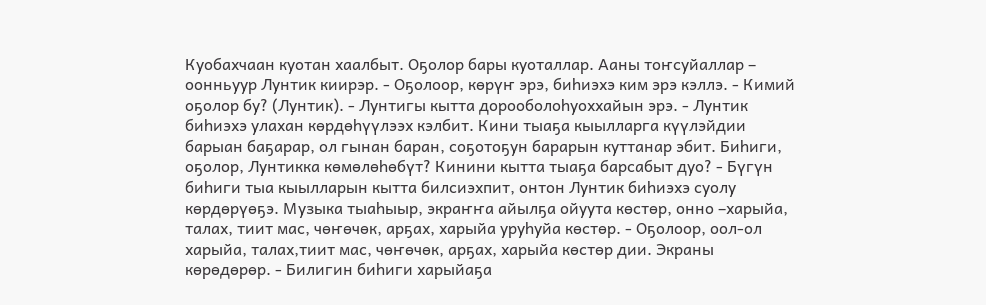Куобахчаан куотан хаалбыт. Оҕолор бары куоталлар. Ааны тоҥсуйаллар – оонньуур Лунтик киирэр. - Оҕолоор, көрүҥ эрэ, биһиэхэ ким эрэ кэллэ. - Кимий оҕолор бу? (Лунтик). - Лунтигы кытта дорооболоһуоххайын эрэ. - Лунтик биһиэхэ улахан көрдөһүүлээх кэлбит. Кини тыаҕа кыылларга күүлэйдии барыан баҕарар, ол гынан баран, соҕотоҕун барарын куттанар эбит. Биһиги, оҕолор, Лунтикка көмөлөһөбүт? Кинини кытта тыаҕа барсабыт дуо? - Бүгүн биһиги тыа кыылларын кытта билсиэхпит, онтон Лунтик биһиэхэ суолу көрдөрүөҕэ. Музыка тыаһыыр, экраҥҥа айылҕа ойуута көстөр, онно –харыйа, талах, тиит мас, чөҥөчөк, арҕах, харыйа уруһуйа көстөр. - Оҕолоор, оол-ол харыйа, талах,тиит мас, чөҥөчөк, арҕах, харыйа көстөр дии. Экраны көрөдөрөр. - Билигин биһиги харыйаҕа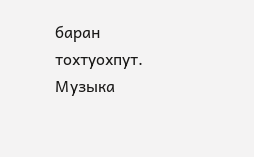баран тохтуохпут. Музыка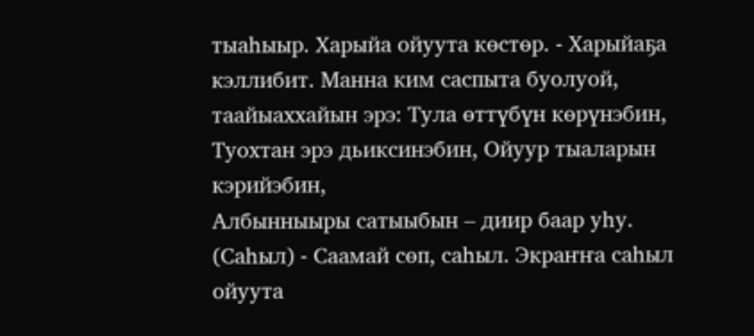тыаһыыр. Харыйа ойуута көстөр. - Харыйаҕа кэллибит. Манна ким саспыта буолуой, таайыаххайын эрэ: Тула өттүбүн көрүнэбин, Туохтан эрэ дьиксинэбин, Ойуур тыаларын кэрийэбин,
Албынныыры сатыыбын – диир баар уһу. (Саһыл) - Саамай сөп, саһыл. Экраҥҥа саһыл ойуута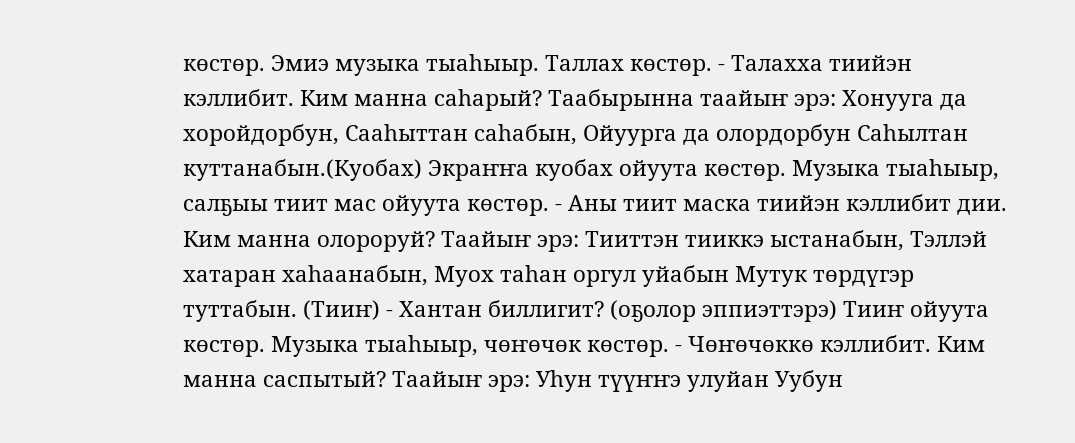көстөр. Эмиэ музыка тыаһыыр. Таллах көстөр. - Талахха тиийэн кэллибит. Ким манна саһарый? Таабырынна таайыҥ эрэ: Хонууга да хоройдорбун, Сааһыттан саһабын, Ойуурга да олордорбун Саһылтан куттанабын.(Куобах) Экраҥҥа куобах ойуута көстөр. Музыка тыаһыыр, салҕыы тиит мас ойуута көстөр. - Аны тиит маска тиийэн кэллибит дии. Ким манна олороруй? Таайыҥ эрэ: Тииттэн тииккэ ыстанабын, Тэллэй хатаран хаһаанабын, Муох таһан оргул уйабын Мутук төрдүгэр туттабын. (Тииҥ) - Хантан биллигит? (оҕолор эппиэттэрэ) Тииҥ ойуута көстөр. Музыка тыаһыыр, чөҥөчөк көстөр. - Чөҥөчөккө кэллибит. Ким манна саспытый? Таайыҥ эрэ: Уһун түүҥҥэ улуйан Уубун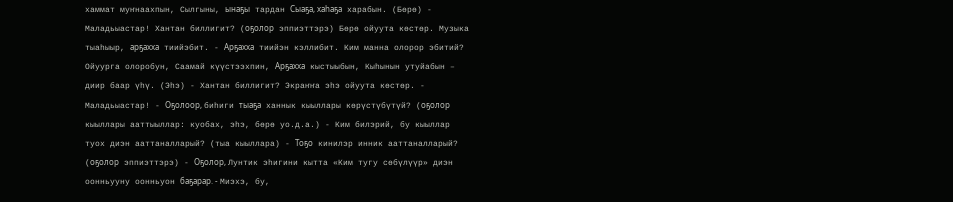хаммат муҥнаахпын, Сылгыны, ынаҕы тардан Сыаҕа, хаһаҕа харабын. (Бөрө) - Маладьыастар! Хантан биллигит? (оҕолор эппиэттэрэ) Бөрө ойуута көстөр. Музыка тыаһыыр, арҕахха тиийэбит. - Арҕахха тиийэн кэллибит. Ким манна олорор эбитий? Ойуурга олоробун, Саамай күүстээхпин, Арҕахха кыстыыбын, Кыһынын утуйабын – диир баар үһү. (Эһэ) - Хантан биллигит? Экраҥҥа эһэ ойуута көстөр. - Маладьыастар! - Оҕолоор, биһиги тыаҕа ханнык кыыллары көрүстүбүтүй? (оҕолор кыыллары ааттыыллар: куобах, эһэ, бөрө уо.д.а.) - Ким билэрий, бу кыыллар туох диэн ааттаналларый? (тыа кыыллара) - Тоҕо кинилэр инник ааттаналларый? (оҕолор эппиэттэрэ) - Оҕолор, Лунтик эһигини кытта «Ким тугу сөбүлүүр» диэн оонньууну оонньуон баҕарар. - Миэхэ, бу,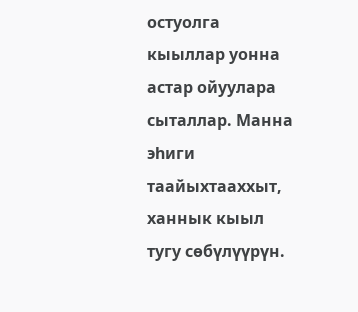остуолга кыыллар уонна астар ойуулара сыталлар. Манна эһиги таайыхтааххыт, ханнык кыыл тугу сөбүлүүрүн.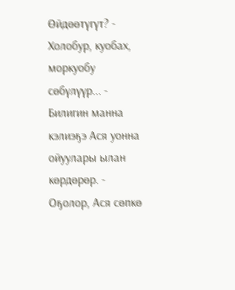Өйдөөтүгүт? - Холобур, куобах, моркуобу сөбүлүүр... - Билигин манна кэлиэҕэ Ася уонна ойуулары ылан көрдөрөр. - Оҕолор, Ася сөпкө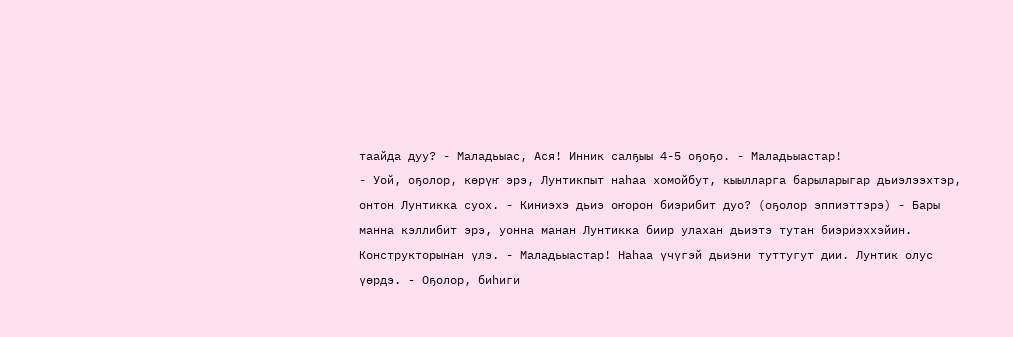таайда дуу? - Маладьыас, Ася! Инник салҕыы 4-5 оҕоҕо. - Маладьыастар!
- Уой, оҕолор, көрүҥ эрэ, Лунтикпыт наһаа хомойбут, кыылларга барыларыгар дьиэлээхтэр, онтон Лунтикка суох. - Киниэхэ дьиэ оҥорон биэрибит дуо? (оҕолор эппиэттэрэ) - Бары манна кэллибит эрэ, уонна манан Лунтикка биир улахан дьиэтэ тутан биэриэххэйин. Конструкторынан үлэ. - Маладьыастар! Наһаа үчүгэй дьиэни туттугут дии. Лунтик олус үөрдэ. - Оҕолор, биһиги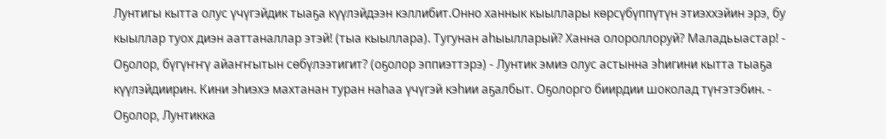Лунтигы кытта олус үчүгэйдик тыаҕа күүлэйдээн кэллибит.Онно ханнык кыыллары көрсүбүппүтүн этиэххэйин эрэ, бу кыыллар туох диэн ааттаналлар этэй! (тыа кыыллара). Тугунан аһыылларый? Ханна олороллоруй? Маладьыастар! - Оҕолор, бүгүҥҥү айаҥҥытын сөбүлээтигит? (оҕолор эппиэттэрэ) - Лунтик эмиэ олус астынна эһигини кытта тыаҕа күүлэйдиирин. Кини эһиэхэ махтанан туран наһаа үчүгэй кэһии аҕалбыт. Оҕолорго биирдии шоколад түҥэтэбин. - Оҕолор, Лунтикка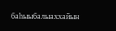баһыыбалыаххайын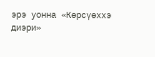эрэ уонна «Көрсүөххэ диэри»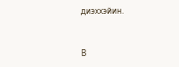диэххэйин.


В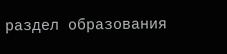раздел образования